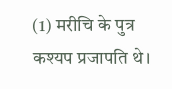(1) मरीचि के पुत्र कश्यप प्रजापति थे।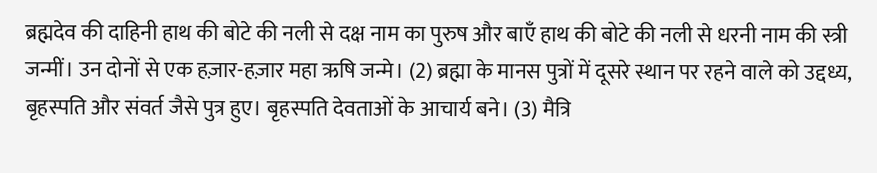ब्रह्मदेव की दाहिनी हाथ की बोटे की नली से दक्ष नाम का पुरुष और बाएँ हाथ की बोटे की नली से धरनी नाम की स्त्री जन्मीं। उन दोनों से एक हज़ार-हज़ार महा ऋषि जन्मे। (2) ब्रह्मा के मानस पुत्रों में दूसरे स्थान पर रहने वाले को उद्दध्य, बृहस्पति और संवर्त जैसे पुत्र हुए। बृहस्पति देवताओं के आचार्य बने। (3) मैत्रि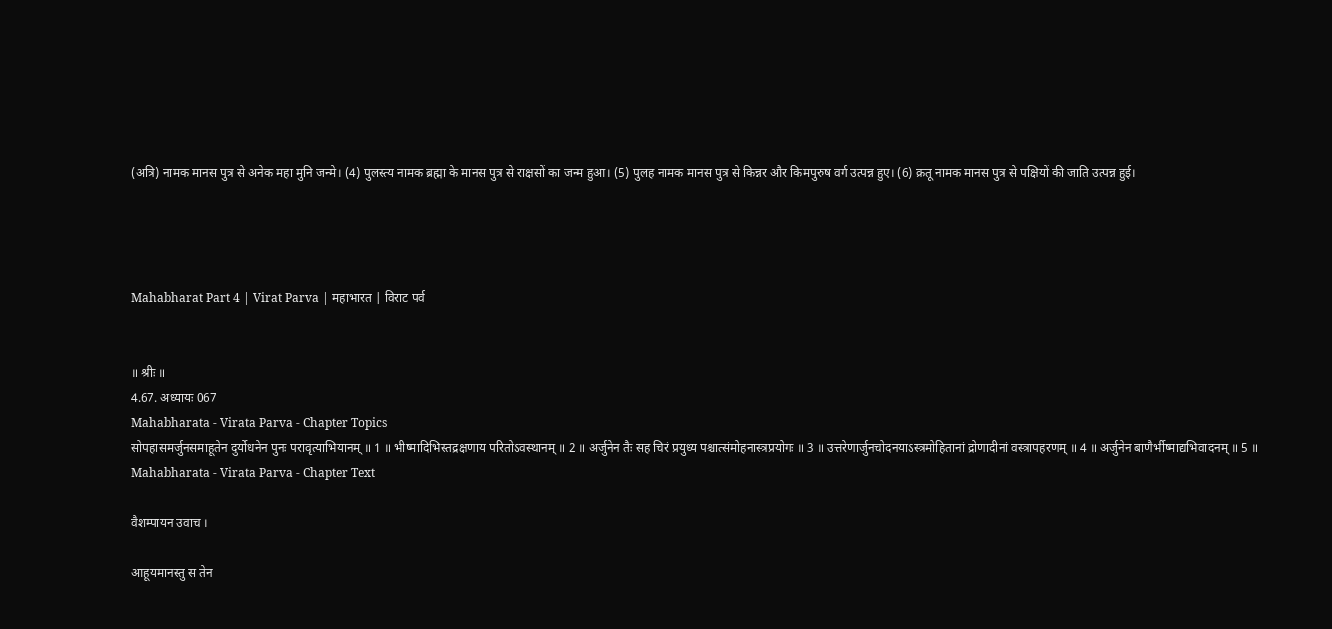(अत्रि) नामक मानस पुत्र से अनेक महा मुनि जन्मे। (4) पुलस्त्य नामक ब्रह्मा के मानस पुत्र से राक्षसों का जन्म हुआ। (5) पुलह नामक मानस पुत्र से किन्नर और किमपुरुष वर्ग उत्पन्न हुए। (6) क्रतू नामक मानस पुत्र से पक्षियों की जाति उत्पन्न हुई।




Mahabharat Part 4 | Virat Parva | महाभारत | विराट पर्व


॥ श्रीः ॥
4.67. अध्यायः 067
Mahabharata - Virata Parva - Chapter Topics
सोपहासमर्जुनसमाहूतेन दुर्योधनेन पुनः परावृत्याभियानम् ॥ 1 ॥ भीष्मादिभिस्तद्रक्षणाय परितोऽवस्थानम् ॥ 2 ॥ अर्जुनेन तैः सह चिरं प्रयुध्य पश्चात्संमोहनास्त्रप्रयोगः ॥ 3 ॥ उत्तरेणार्जुनचोदनयाऽस्त्रमोहितानां द्रोणादीनां वस्त्रापहरणम् ॥ 4 ॥ अर्जुनेन बाणैर्भीष्माद्यभिवादनम् ॥ 5 ॥
Mahabharata - Virata Parva - Chapter Text

वैशम्पायन उवाच ।

आहूयमानस्तु स तेन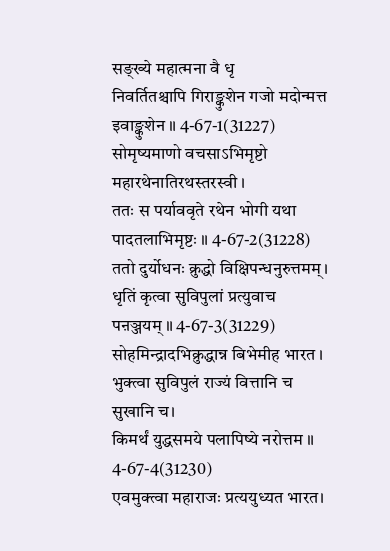सङ्ख्ये महात्मना वै धृ
निवर्तितश्चापि गिराङ्कुशेन गजो मदोन्मत्त इवाङ्कुशेन ॥ 4-67-1(31227)
सोमृष्यमाणो वचसाऽभिमृष्टो महारथेनातिरथस्तरस्वी ।
ततः स पर्याववृते रथेन भोगी यथा पादतलाभिमृष्टः ॥ 4-67-2(31228)
ततो दुर्योधनः क्रुद्धो विक्षिपन्धनुरुत्तमम्।
धृतिं कृत्वा सुविपुलां प्रत्युवाच पऩञ्जयम् ॥ 4-67-3(31229)
सोहमिन्द्रादभिक्रुद्धान्न बिभेमीह भारत ।
भुक्त्वा सुविपुलं राज्यं वित्तानि च सुखानि च।
किमर्थं युद्धसमये पलापिष्ये नरोत्तम ॥ 4-67-4(31230)
एवमुक्त्वा महाराजः प्रत्ययुध्यत भारत।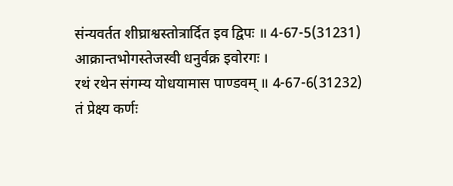संन्यवर्तत शीघ्राश्वस्तोत्रार्दित इव द्विपः ॥ 4-67-5(31231)
आक्रान्तभोगस्तेजस्वी धनुर्वक्र इवोरगः ।
रथं रथेन संगम्य योधयामास पाण्डवम् ॥ 4-67-6(31232)
तं प्रेक्ष्य कर्णः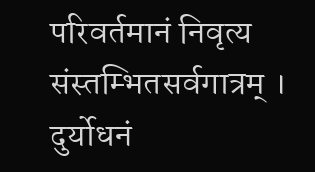परिवर्तमानं निवृत्य संस्तम्भितसर्वगात्रम् ।
दुर्योधनं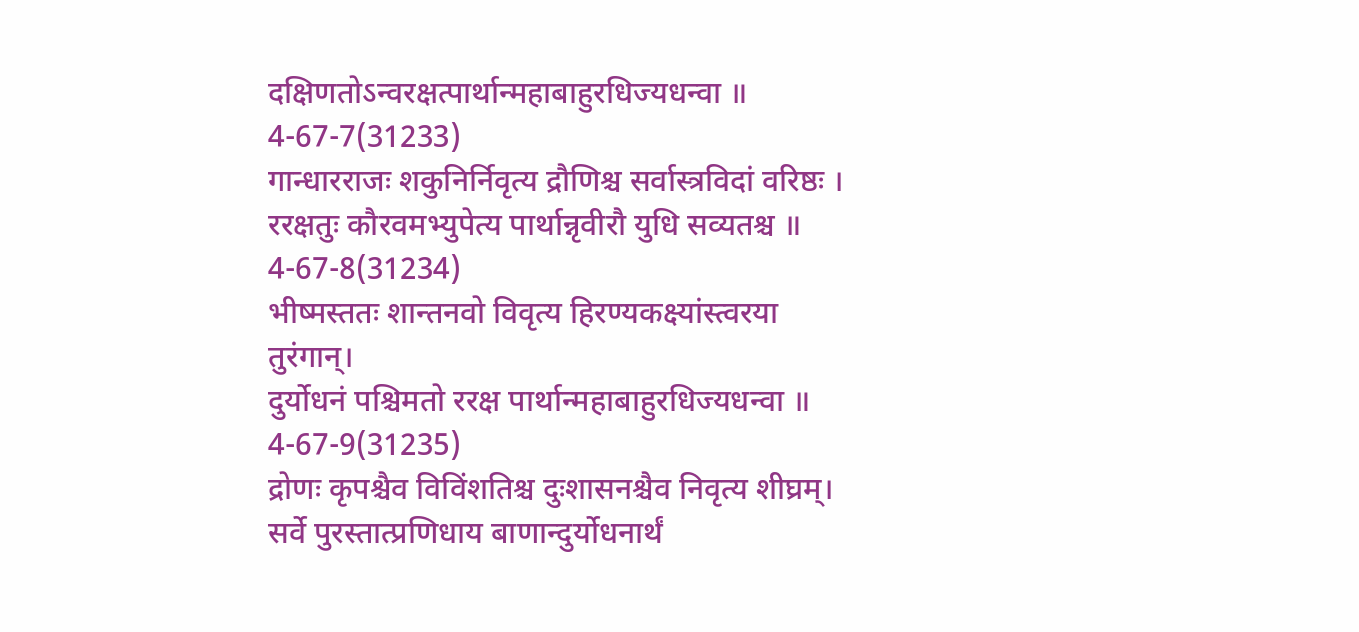दक्षिणतोऽन्वरक्षत्पार्थान्महाबाहुरधिज्यधन्वा ॥ 4-67-7(31233)
गान्धारराजः शकुनिर्निवृत्य द्रौणिश्च सर्वास्त्रविदां वरिष्ठः ।
ररक्षतुः कौरवमभ्युपेत्य पार्थान्नृवीरौ युधि सव्यतश्च ॥ 4-67-8(31234)
भीष्मस्ततः शान्तनवो विवृत्य हिरण्यकक्ष्यांस्त्वरया तुरंगान्।
दुर्योधनं पश्चिमतो ररक्ष पार्थान्महाबाहुरधिज्यधन्वा ॥ 4-67-9(31235)
द्रोणः कृपश्चैव विविंशतिश्च दुःशासनश्चैव निवृत्य शीघ्रम्।
सर्वे पुरस्तात्प्रणिधाय बाणान्दुर्योधनार्थं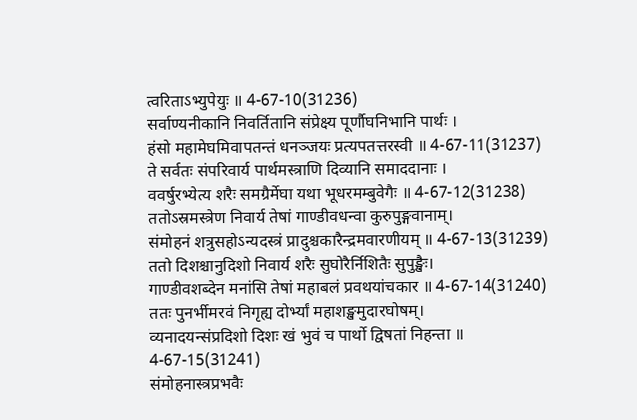त्वरिताऽभ्युपेयुः ॥ 4-67-10(31236)
सर्वाण्यनीकानि निवर्तितानि संप्रेक्ष्य पूर्णौघनिभानि पार्थः ।
हंसो महामेघमिवापतन्तं धनञ्जयः प्रत्यपतत्तरस्वी ॥ 4-67-11(31237)
ते सर्वतः संपरिवार्य पार्थमस्त्राणि दिव्यानि समाददानाः ।
ववर्षुरभ्येत्य शरैः समग्रैर्मेघा यथा भूधरमम्बुवेगैः ॥ 4-67-12(31238)
ततोऽस्रमस्त्रेण निवार्य तेषां गाण्डीवधन्वा कुरुपुङ्गवानाम्।
संमोहनं शत्रुसहोऽन्यदस्त्रं प्रादुश्चकारैन्द्रमवारणीयम् ॥ 4-67-13(31239)
ततो दिशश्चानुदिशो निवार्य शरैः सुघोरैर्निशितैः सुपुङ्खैः।
गाण्डीवशब्देन मनांसि तेषां महाबलं प्रवथयांचकार ॥ 4-67-14(31240)
ततः पुनर्भीमरवं निगृह्य दोर्भ्यां महाशङ्खमुदारघोषम्।
व्यनादयन्संप्रदिशो दिशः खं भुवं च पार्थो द्विषतां निहन्ता ॥ 4-67-15(31241)
संमोहनास्त्रप्रभवैः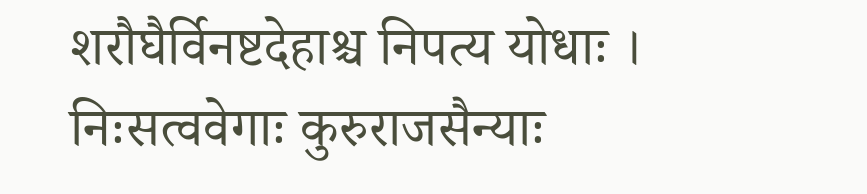शरौघैर्विनष्टदेहाश्च निपत्य योधाः ।
निःसत्ववेगाः कुरुराजसैन्याः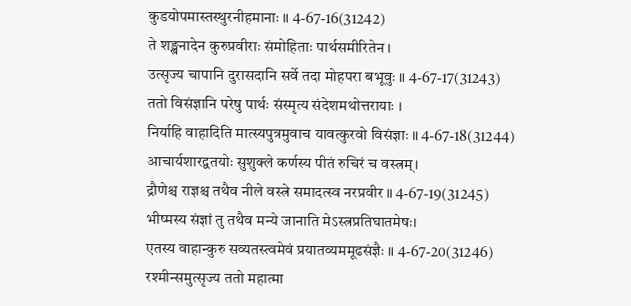कुडयोपमास्तस्थुरनीहमानाः ॥ 4-67-16(31242)
ते शङ्खनादेन कुरुप्रवीराः संमोहिताः पार्थसमीरितेन ।
उत्सृज्य चापानि दुरासदानि सर्वे तदा मोहपरा बभूवुः ॥ 4-67-17(31243)
ततो विसंज्ञानि परेषु पार्थः संस्मृत्य संदेशमथोत्तरायाः ।
निर्याहि वाहादिति मात्स्यपुत्रमुवाच यावत्कुरवो विसंज्ञाः ॥ 4-67-18(31244)
आचार्यशारद्वतयोः सुशुक्ले कर्णस्य पीतं रुचिरं च वस्त्रम्।
द्रौणेश्च राज्ञश्च तथैव नीले वस्त्रे समादत्स्व नरप्रवीर ॥ 4-67-19(31245)
भीष्मस्य संज्ञां तु तथैव मन्ये जानाति मेऽस्त्रप्रतिघातमेषः।
एतस्य वाहान्कुरु सव्यतस्त्वमेवं प्रयातव्यममूढसंज्ञैः ॥ 4-67-20(31246)
रश्मीन्समुत्सृज्य ततो महात्मा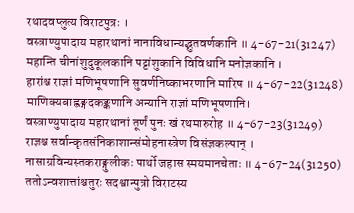रथादवप्लुत्य विराटपुत्रः ।
वस्त्राण्युपादाय महारथानां नानाविधान्यद्भुतवर्णकानि ॥ 4-67-21(31247)
महान्ति चीनांशुदुकूलकानि पट्टांशुकानि विविधानि मनोज्ञकानि ।
हारांश्च राज्ञां मणिभूषणानि सुवर्णनिष्काभरणानि मारिष ॥ 4-67-22(31248)
माणिक्यबाह्वङ्गदकङ्कणानि अन्यानि राज्ञां मणिभूषणानि।
वस्त्राण्युपादाय महारथानां तूर्णं पुनः खं रथमारुरोह ॥ 4-67-23(31249)
राज्ञश्च सर्वान्कृतसंनिकाशान्संमोहनास्त्रेण विसंज्ञकल्पान् ।
नासाग्रविन्यस्तकराङ्गुलीकः पार्थो जहास स्मयमानचेताः ॥ 4-67-24(31250)
ततोऽन्वशात्तांश्चतुरः सदश्वान्पुत्रो विराटस्य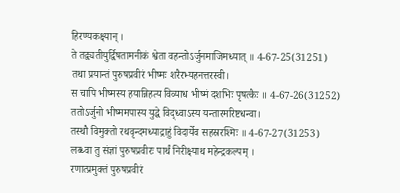हिरण्यकक्ष्यान् ।
ते तद्व्यतीयुर्द्विषतामनीकं श्वेता वहन्तोऽर्जुनमाजिमध्यात् ॥ 4-67-25(31251)
तथा प्रयान्तं पुरुषप्रवीरं भीष्मः शरैरभ्यहनत्तरस्वी।
स चापि भीष्मस्य हयान्निहत्य विव्याध भीष्मं दशभिः पृषत्कैः ॥ 4-67-26(31252)
ततोऽर्जुनो भीष्ममपास्य युद्धे विद्ध्वाऽस्य यन्तारमरिष्टधन्वा।
तस्थौ विमुक्तो रथवृन्दमध्याद्राहुं विदार्येव सहस्ररश्मिः ॥ 4-67-27(31253)
लब्ध्वा तु संज्ञां पुरुषप्रवीरः पार्थं निरीक्ष्याथ महेन्द्रकल्पम् ।
रणात्प्रमुक्तं पुरुषप्रवीरं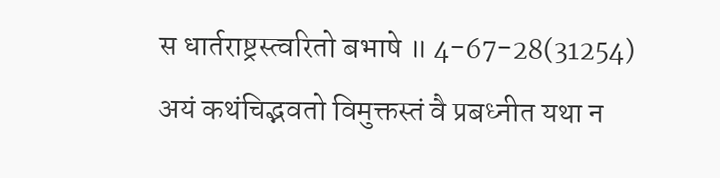स धार्तराष्ट्रस्त्वरितो बभाषे ॥ 4-67-28(31254)
अयं कथंचिद्भवतो विमुक्तस्तं वै प्रबध्नीत यथा न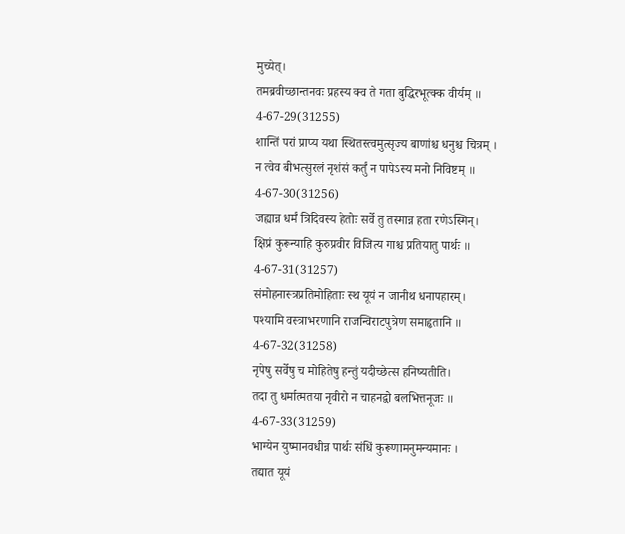मुच्येत्।
तमब्रवीच्छान्तनवः प्रहस्य क्व ते गता बुद्धिरभूत्क्क वीर्यम् ॥ 4-67-29(31255)
शान्तिं परां प्राप्य यथा स्थितस्त्वमुत्सृज्य बाणांश्च धनुश्च चित्रम् ।
न त्वेव बीभत्सुरलं नृशंसं कर्तुं न पापेऽस्य मनो निविष्टम् ॥ 4-67-30(31256)
जह्यान्न धर्मं त्रिदिवस्य हेतोः सर्वे तु तस्मान्न हता रणेऽस्मिन्।
क्षिप्रं कुरून्याहि कुरुप्रवीर विजित्य गाश्च प्रतियातु पार्थः ॥ 4-67-31(31257)
संमोहनास्त्रप्रतिमोहिताः स्थ यूयं न जानीथ धनापहारम्।
पश्यामि वस्त्राभरणानि राजन्विराटपुत्रेण समाहृतानि ॥ 4-67-32(31258)
नृपेषु सर्वेषु च मोहितेषु हन्तुं यदीच्छेत्स हनिष्यतीति।
तदा तु धर्मात्मतया नृवीरो न चाहनद्वो बलभित्तनूजः ॥ 4-67-33(31259)
भाग्येन युष्मानवधीन्न पार्थः संधिं कुरूणामनुमन्यमानः ।
तद्यात यूयं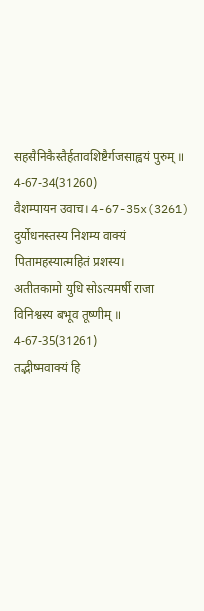सहसैनिकैस्तैर्हतावशिष्टैर्गजसाह्वयं पुरुम् ॥ 4-67-34(31260)
वैशम्पायन उवाच। 4-67-35x(3261)
दुर्योधनस्तस्य निशम्य वाक्यं पितामहस्यात्महितं प्रशस्य।
अतीतकामो युधि सोऽत्यमर्षी राजा विनिश्वस्य बभूव तूष्णीम् ॥ 4-67-35(31261)
तद्भीष्मवाक्यं हि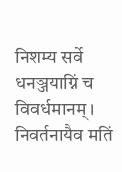निशम्य सर्वे धनञ्जयाग्निं च विवर्धमानम्।
निवर्तनायैव मतिं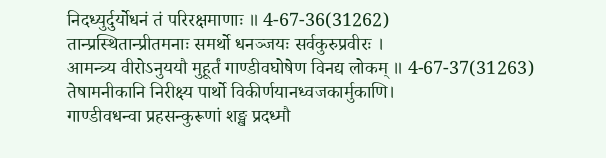निदध्युर्दुर्योधनं तं परिरक्षमाणाः ॥ 4-67-36(31262)
तान्प्रस्थितान्प्रीतमनाः समर्थो धनञ्जयः सर्वकुरुप्रवीरः ।
आमन्त्र्य वीरोऽनुययौ मुहूर्तं गाण्डीवघोषेण विनद्य लोकम् ॥ 4-67-37(31263)
तेषामनीकानि निरीक्ष्य पार्थो विकीर्णयानध्वजकार्मुकाणि।
गाण्डीवधन्वा प्रहसन्कुरूणां शङ्ख प्रदध्मौ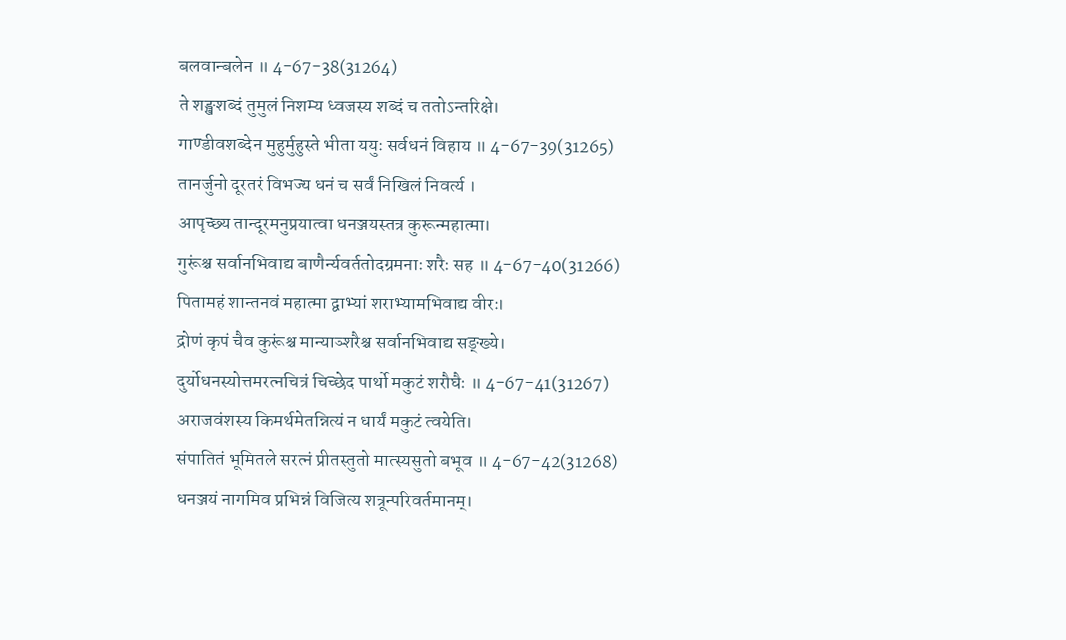बलवान्बलेन ॥ 4-67-38(31264)
ते शङ्खशब्दं तुमुलं निशम्य ध्वजस्य शब्दं च ततोऽन्तरिक्षे।
गाण्डीवशब्देन मुहुर्मुहुस्ते भीता ययुः सर्वधनं विहाय ॥ 4-67-39(31265)
तानर्जुनो दूरतरं विभज्य धनं च सर्वं निखिलं निवर्त्य ।
आपृच्छ्य तान्दूरमनुप्रयात्वा धनञ्जयस्तत्र कुरून्महात्मा।
गुरूंश्च सर्वानभिवाद्य बाणैर्न्यवर्ततोदग्रमनाः शरैः सह ॥ 4-67-40(31266)
पितामहं शान्तनवं महात्मा द्वाभ्यां शराभ्यामभिवाद्य वीरः।
द्रोणं कृपं चैव कुरूंश्च मान्याञ्शरैश्च सर्वानभिवाद्य सङ्ख्ये।
दुर्योधनस्योत्तमरत्नचित्रं चिच्छेद पार्थो मकुटं शरौघैः ॥ 4-67-41(31267)
अराजवंशस्य किमर्थमेतन्नित्यं न धार्यं मकुटं त्वयेति।
संपातितं भूमितले सरत्नं प्रीतस्तुतो मात्स्यसुतो बभूव ॥ 4-67-42(31268)
धनञ्जयं नागमिव प्रभिन्नं विजित्य शत्रून्परिवर्तमानम्।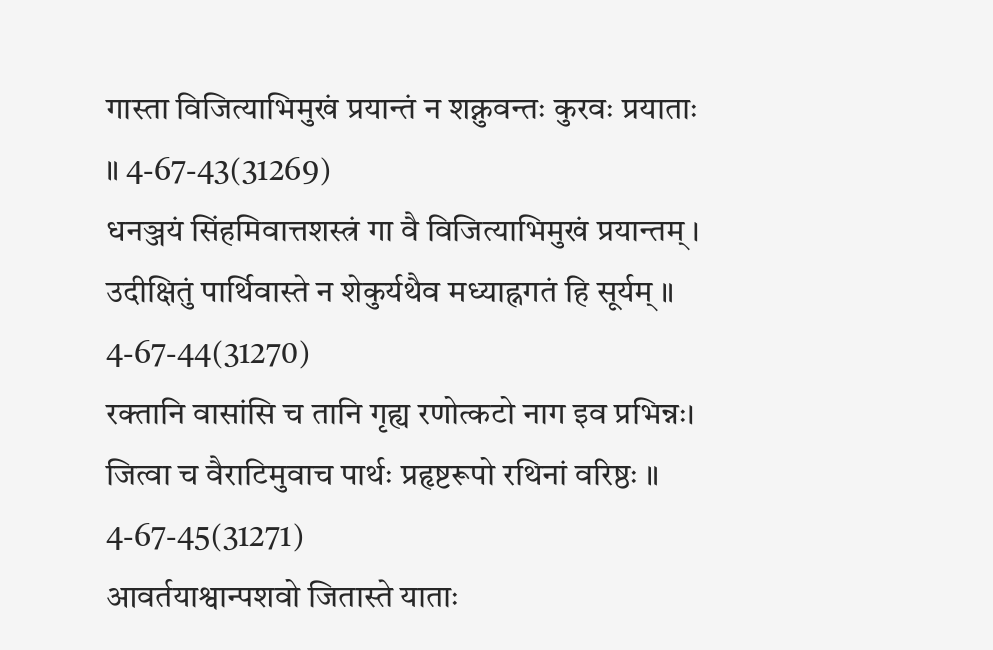गास्ता विजित्याभिमुखं प्रयान्तं न शक्नुवन्तः कुरवः प्रयाताः ॥ 4-67-43(31269)
धनञ्जयं सिंहमिवात्तशस्त्रं गा वै विजित्याभिमुखं प्रयान्तम् ।
उदीक्षितुं पार्थिवास्ते न शेकुर्यथैव मध्याह्नगतं हि सूर्यम् ॥ 4-67-44(31270)
रक्तानि वासांसि च तानि गृह्य रणोत्कटो नाग इव प्रभिन्नः।
जित्वा च वैराटिमुवाच पार्थः प्रहृष्टरूपो रथिनां वरिष्ठः ॥ 4-67-45(31271)
आवर्तयाश्वान्पशवो जितास्ते याताः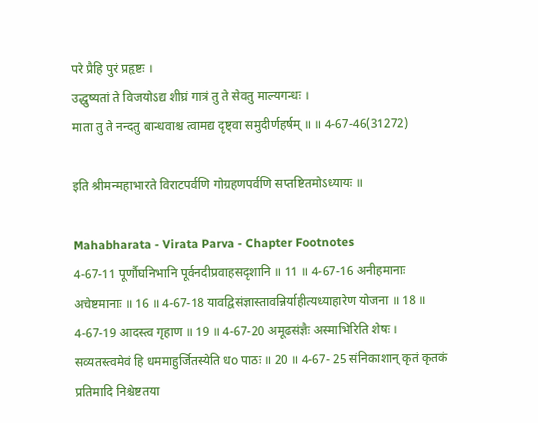परे प्रैहि पुरं प्रहृष्टः ।
उद्धुष्यतां ते विजयोऽद्य शीघ्रं गात्रं तु ते सेवतु माल्यगन्धः ।
माता तु ते नन्दतु बान्धवाश्च त्वामद्य दृष्ट्वा समुदीर्णहर्षम् ॥ ॥ 4-67-46(31272)

इति श्रीमन्महाभारते विराटपर्वणि गोग्रहणपर्वणि सप्तष्टितमोऽध्यायः ॥

Mahabharata - Virata Parva - Chapter Footnotes
4-67-11 पूर्णौघनिभानि पूर्वनदीप्रवाहसदृशानि ॥ 11 ॥ 4-67-16 अनीहमानाः अचेष्टमानाः ॥ 16 ॥ 4-67-18 यावद्विसंज्ञास्तावन्निर्याहीत्यध्याहारेण योजना ॥ 18 ॥ 4-67-19 आदस्त्व गृहाण ॥ 19 ॥ 4-67-20 अमूढसंज्ञैः अस्माभिरिति शेषः । सव्यतस्त्वमेवं हि धममाहुर्जितस्येति धo पाठः ॥ 20 ॥ 4-67- 25 संनिकाशान् कृतं कृतकं प्रतिमादि निश्चेष्टतया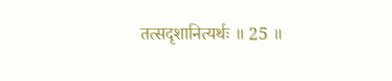तत्सदृशानित्यर्थः ॥ 25 ॥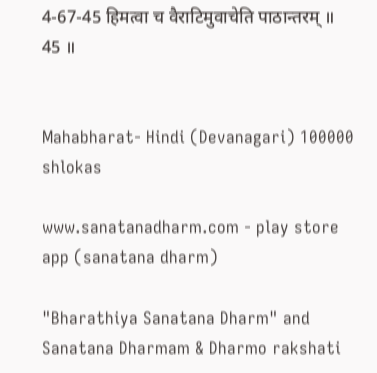4-67-45 हिमत्वा च वैराटिमुवाचेति पाठान्तरम् ॥ 45 ॥


Mahabharat- Hindi (Devanagari) 100000 shlokas

www.sanatanadharm.com - play store app (sanatana dharm)

"Bharathiya Sanatana Dharm" and Sanatana Dharmam & Dharmo rakshati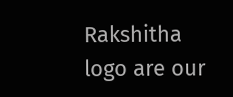Rakshitha logo are our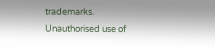trademarks. Unauthorised use of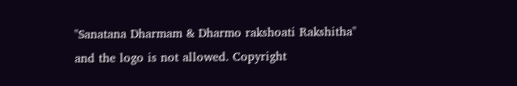"Sanatana Dharmam & Dharmo rakshoati Rakshitha" and the logo is not allowed. Copyright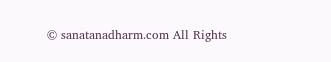© sanatanadharm.com All Rights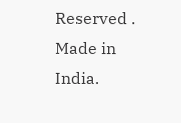Reserved . Made in India.